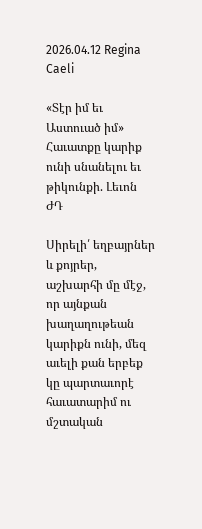2026.04.12 Regina Caeli

«Տէր իմ եւ Աստուած իմ» Հաւատքը կարիք ունի սնանելու եւ թիկունքի. Լեւոն ԺԴ

Սիրելի՛ եղբայրներ և քոյրեր, աշխարհի մը մէջ, որ այնքան խաղաղութեան կարիքն ունի, մեզ աւելի քան երբեք կը պարտաւորէ հաւատարիմ ու մշտական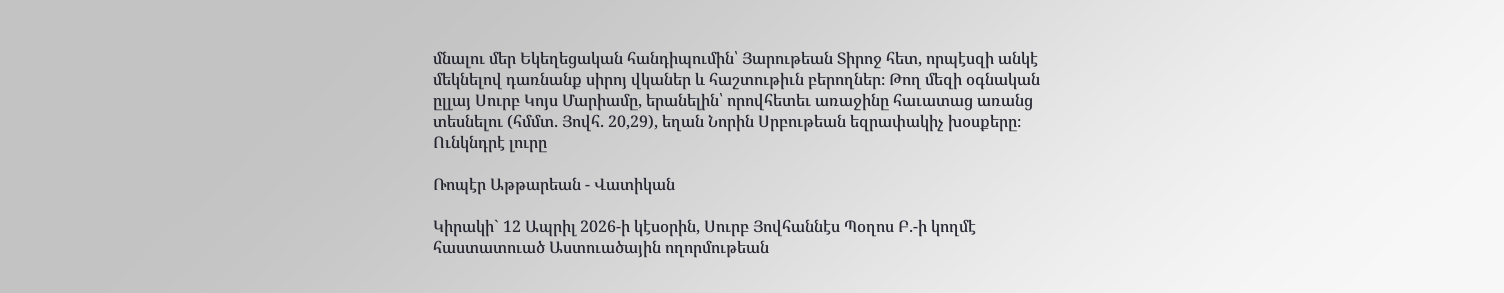մնալու մեր Եկեղեցական հանդիպումին՝ Յարութեան Տիրոջ հետ, որպէսզի անկէ մեկնելով դառնանք սիրոյ վկաներ և հաշտութիւն բերողներ։ Թող մեզի օգնական ըլլայ Սուրբ Կոյս Մարիամը, երանելին՝ որովհետեւ առաջինը հաւատաց առանց տեսնելու (հմմտ. Յովհ. 20,29), եղան Նորին Սրբութեան եզրափակիչ խօսքերը։
Ունկնդրէ լուրը

Ռոպէր Աթթարեան - Վատիկան

Կիրակի` 12 Ապրիլ 2026-ի կէսօրին, Սուրբ Յովհաննէս Պօղոս Բ.-ի կողմէ հաստատուած Աստուածային ողորմութեան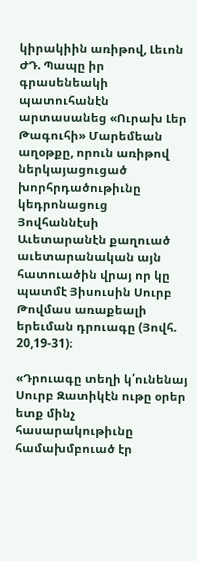կիրակիին առիթով, Լեւոն ԺԴ. Պապը իր գրասենեակի պատուհանէն արտասանեց «Ուրախ Լեր Թագուհի» Մարեմեան աղօթքը, որուն առիթով ներկայացուցած խորհրդածութիւնը կեդրոնացուց Յովհաննէսի Աւետարանէն քաղուած աւետարանական այն հատուածին վրայ որ կը պատմէ Յիսուսին Սուրբ Թովմաս առաքեալի երեւման դրուագը (Յովհ. 20,19-31)։

«Դրուագը տեղի կ՛ունենայ Սուրբ Զատիկէն ութը օրեր ետք մինչ հասարակութիւնը համախմբուած էր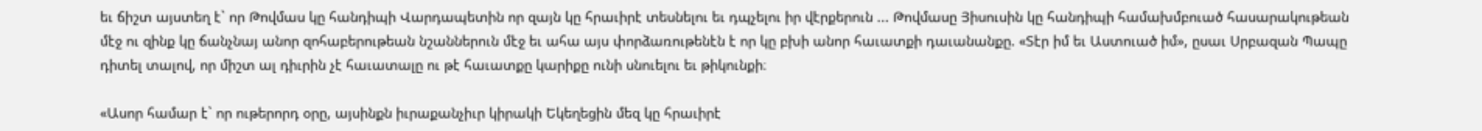եւ ճիշտ այստեղ է` որ Թովմաս կը հանդիպի Վարդապետին որ զայն կը հրաւիրէ տեսնելու եւ դպչելու իր վէրքերուն ... Թովմասը Յիսուսին կը հանդիպի համախմբուած հասարակութեան մէջ ու զինք կը ճանչնայ անոր զոհաբերութեան նշաններուն մէջ եւ ահա այս փորձառութենէն է որ կը բխի անոր հաւատքի դաւանանքը. «Տէր իմ եւ Աստուած իմ», ըսաւ Սրբազան Պապը դիտել տալով, որ միշտ ալ դիւրին չէ հաւատալը ու թէ հաւատքը կարիքը ունի սնուելու եւ թիկունքի։

«Ասոր համար է` որ ութերորդ օրը, այսինքն իւրաքանչիւր կիրակի Եկեղեցին մեզ կը հրաւիրէ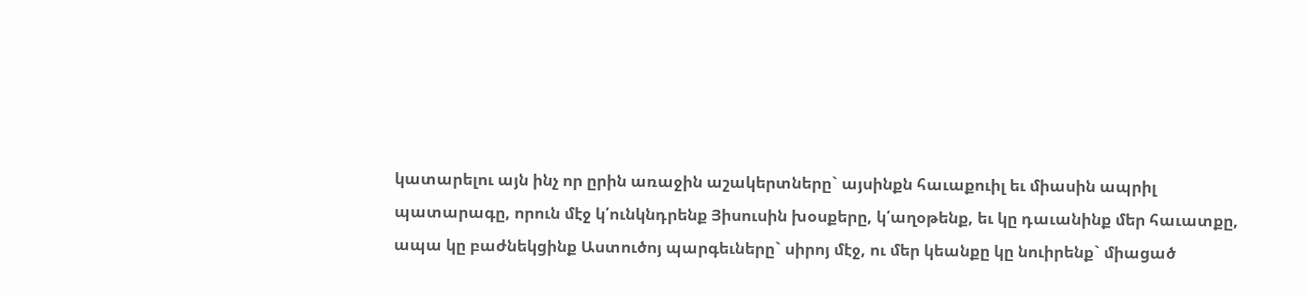կատարելու այն ինչ որ ըրին առաջին աշակերտները` այսինքն հաւաքուիլ եւ միասին ապրիլ պատարագը, որուն մէջ կ՛ունկնդրենք Յիսուսին խօսքերը, կ՛աղօթենք, եւ կը դաւանինք մեր հաւատքը, ապա կը բաժնեկցինք Աստուծոյ պարգեւները` սիրոյ մէջ, ու մեր կեանքը կը նուիրենք` միացած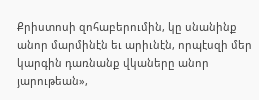Քրիստոսի զոհաբերումին, կը սնանինք անոր մարմինէն եւ արիւնէն, որպէսզի մեր կարգին դառնանք վկաները անոր յարութեան»,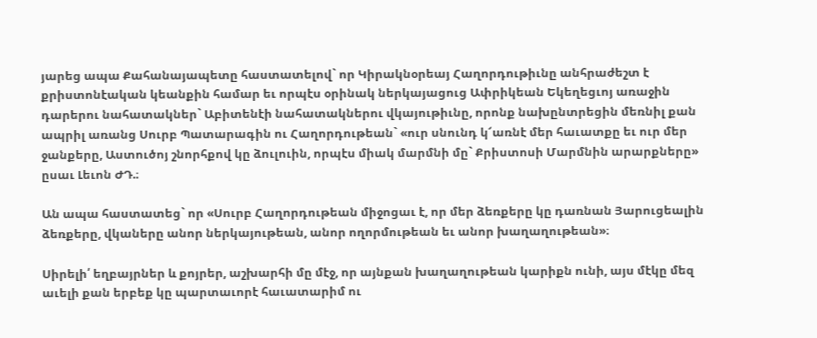յարեց ապա Քահանայապետը հաստատելով` որ Կիրակնօրեայ Հաղորդութիւնը անհրաժեշտ է քրիստոնէական կեանքին համար եւ որպէս օրինակ ներկայացուց Ափրիկեան Եկեղեցւոյ առաջին դարերու նահատակներ` Աբիտենէի նահատակներու վկայութիւնը, որոնք նախընտրեցին մեռնիլ քան ապրիլ առանց Սուրբ Պատարագին ու Հաղորդութեան` «ուր սնունդ կ՜առնէ մեր հաւատքը եւ ուր մեր ջանքերը, Աստուծոյ շնորհքով կը ձուլուին, որպէս միակ մարմնի մը` Քրիստոսի Մարմնին արարքները» ըսաւ Լեւոն ԺԴ.։

Ան ապա հաստատեց` որ «Սուրբ Հաղորդութեան միջոցաւ է, որ մեր ձեռքերը կը դառնան Յարուցեալին ձեռքերը, վկաները անոր ներկայութեան, անոր ողորմութեան եւ անոր խաղաղութեան»։

Սիրելի՛ եղբայրներ և քոյրեր, աշխարհի մը մէջ, որ այնքան խաղաղութեան կարիքն ունի, այս մէկը մեզ աւելի քան երբեք կը պարտաւորէ հաւատարիմ ու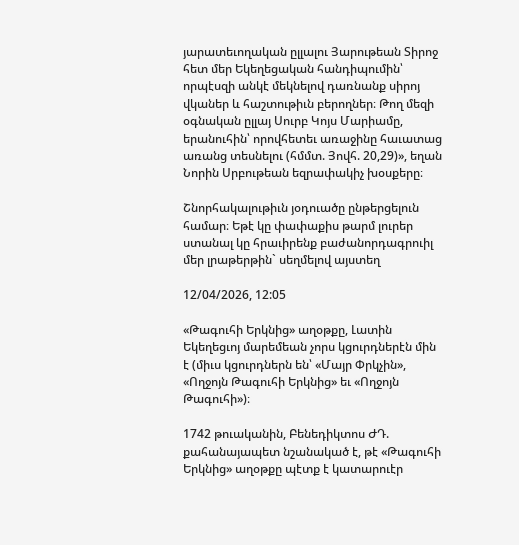յարատեւողական ըլլալու Յարութեան Տիրոջ հետ մեր Եկեղեցական հանդիպումին՝ որպէսզի անկէ մեկնելով դառնանք սիրոյ վկաներ և հաշտութիւն բերողներ։ Թող մեզի օգնական ըլլայ Սուրբ Կոյս Մարիամը, երանուհին՝ որովհետեւ առաջինը հաւատաց առանց տեսնելու (հմմտ. Յովհ. 20,29)», եղան Նորին Սրբութեան եզրափակիչ խօսքերը։

Շնորհակալութիւն յօդուածը ընթերցելուն համար։ Եթէ կը փափաքիս թարմ լուրեր ստանալ կը հրաւիրենք բաժանորդագրուիլ մեր լրաթերթին` սեղմելով այստեղ

12/04/2026, 12:05

«Թագուհի Երկնից» աղօթքը, Լատին Եկեղեցւոյ մարեմեան չորս կցուրդներէն մին է (միւս կցուրդներն են՝ «Մայր Փրկչին», «Ողջոյն Թագուհի Երկնից» եւ «Ողջոյն Թագուհի»)։

1742 թուականին, Բենեդիկտոս ԺԴ. քահանայապետ նշանակած է, թէ «Թագուհի Երկնից» աղօթքը պէտք է կատարուէր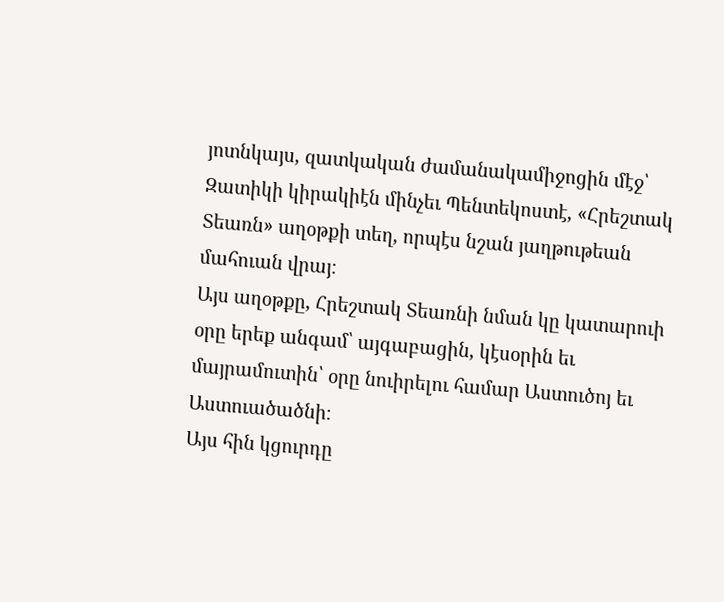յոտնկայս, զատկական ժամանակամիջոցին մէջ՝ Զատիկի կիրակիէն մինչեւ Պենտեկոստէ, «Հրեշտակ Տեառն» աղօթքի տեղ, որպէս նշան յաղթութեան մահուան վրայ։
Այս աղօթքը, Հրեշտակ Տեառնի նման կը կատարուի օրը երեք անգամ՝ այգաբացին, կէսօրին եւ մայրամուտին՝ օրը նուիրելու համար Աստուծոյ եւ Աստուածածնի։
Այս հին կցուրդը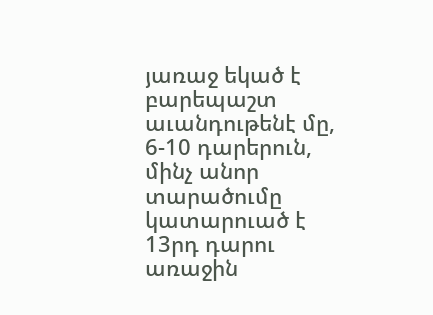յառաջ եկած է բարեպաշտ աւանդութենէ մը, 6-10 դարերուն, մինչ անոր տարածումը կատարուած է 13րդ դարու առաջին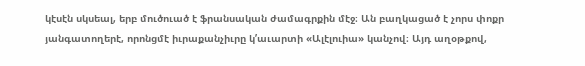կէսէն սկսեալ, երբ մուծուած է ֆրանսական ժամագրքին մէջ։ Ան բաղկացած է չորս փոքր յանգատողերէ, որոնցմէ իւրաքանչիւրը կʼաւարտի «Ալէլուիա» կանչով։ Այդ աղօթքով,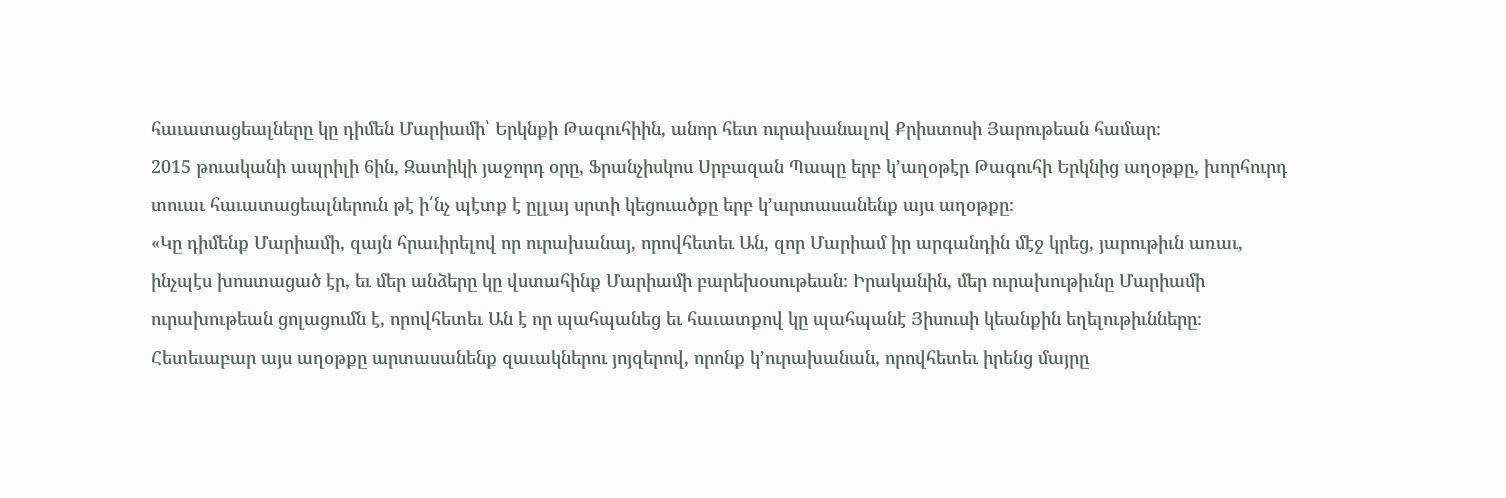հաւատացեալները կը դիմեն Մարիամի՝ Երկնքի Թագուհիին, անոր հետ ուրախանալով Քրիստոսի Յարութեան համար։
2015 թուականի ապրիլի 6ին, Զատիկի յաջորդ օրը, Ֆրանչիսկոս Սրբազան Պապը երբ կʼաղօթէր Թագուհի Երկնից աղօթքը, խորհուրդ տուաւ հաւատացեալներուն թէ ի՛նչ պէտք է ըլլայ սրտի կեցուածքը երբ կʼարտասանենք այս աղօթքը։
«Կը դիմենք Մարիամի, զայն հրաւիրելով որ ուրախանայ, որովհետեւ Ան, զոր Մարիամ իր արգանդին մէջ կրեց, յարութիւն առաւ, ինչպէս խոստացած էր, եւ մեր անձերը կը վստահինք Մարիամի բարեխօսութեան։ Իրականին, մեր ուրախութիւնը Մարիամի ուրախութեան ցոլացումն է, որովհետեւ Ան է որ պահպանեց եւ հաւատքով կը պահպանէ Յիսուսի կեանքին եղելութիւնները։ Հետեւաբար այս աղօթքը արտասանենք զաւակներու յոյզերով, որոնք կʼուրախանան, որովհետեւ իրենց մայրը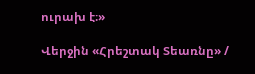ուրախ է։»

Վերջին «Հրեշտակ Տեառնը» /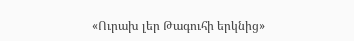«Ուրախ լեր Թագուհի երկնից»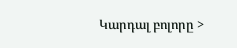Կարդալ բոլորը >